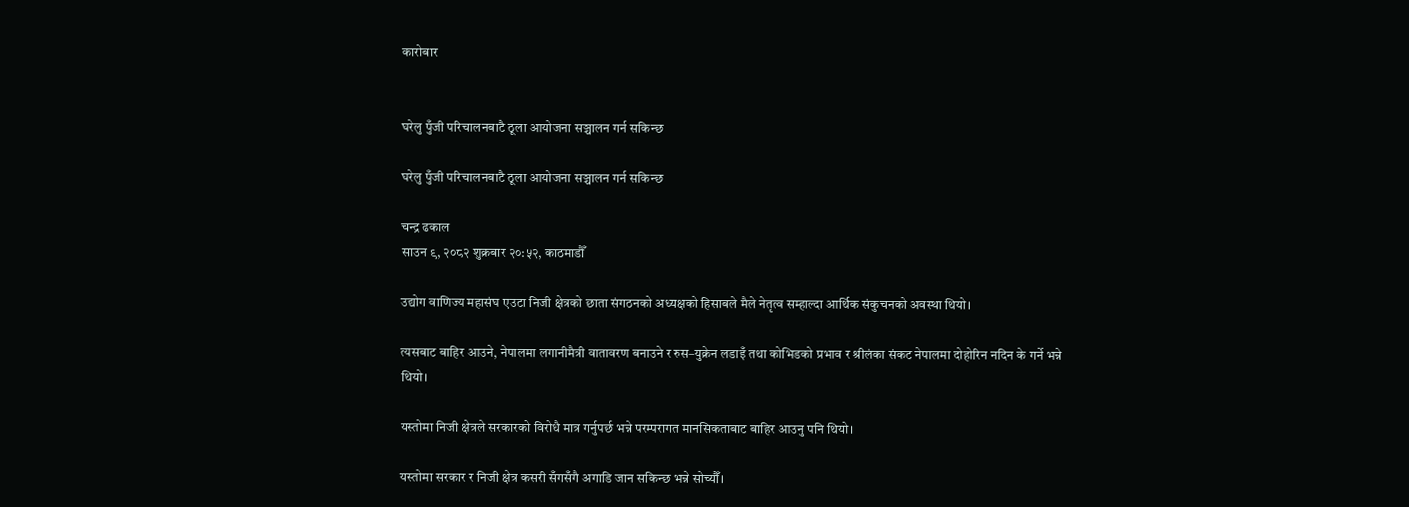कारोबार


घरेलु पुँजी परिचालनबाटै ठूला आयोजना सञ्चालन गर्न सकिन्छ

घरेलु पुँजी परिचालनबाटै ठूला आयोजना सञ्चालन गर्न सकिन्छ

चन्द्र ढकाल
साउन ९, २०८२ शुक्रबार २०:५२, काठमाडौँ

उद्योग वाणिज्य महासंघ एउटा निजी क्षेत्रको छाता संगठनको अध्यक्षको हिसाबले मैले नेतृत्व सम्हाल्दा आर्थिक संकुचनको अवस्था थियो।

त्यसबाट बाहिर आउने, नेपालमा लगानीमैत्री वातावरण बनाउने र रुस–युक्रेन लडाइँ तथा कोभिडको प्रभाव र श्रीलंका संकट नेपालमा दोहोरिन नदिन के गर्ने भन्ने थियो।

यस्तोमा निजी क्षेत्रले सरकारको विरोधै मात्र गर्नुपर्छ भन्ने परम्परागत मानसिकताबाट बाहिर आउनु पनि थियो।

यस्तोमा सरकार र निजी क्षेत्र कसरी सँगसँगै अगाडि जान सकिन्छ भन्ने सोच्यौँ।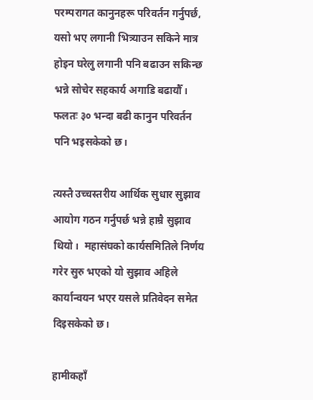परम्परागत कानुनहरू परिवर्तन गर्नुपर्छ, यसो भए लगानी भित्र्याउन सकिने मात्र होइन घरेलु लगानी पनि बढाउन सकिन्छ भन्ने सोचेर सहकार्य अगाडि बढायौँ। फलतः ३० भन्दा बढी कानुन परिवर्तन पनि भइसकेको छ।

त्यस्तै उच्चस्तरीय आर्थिक सुधार सुझाव आयोग गठन गर्नुपर्छ भन्ने हाम्रै सुझाव थियो।  महासंघको कार्यसमितिले निर्णय गरेर सुरु भएको यो सुझाव अहिले कार्यान्वयन भएर यसले प्रतिवेदन समेत दिइसकेको छ।

हामीकहाँ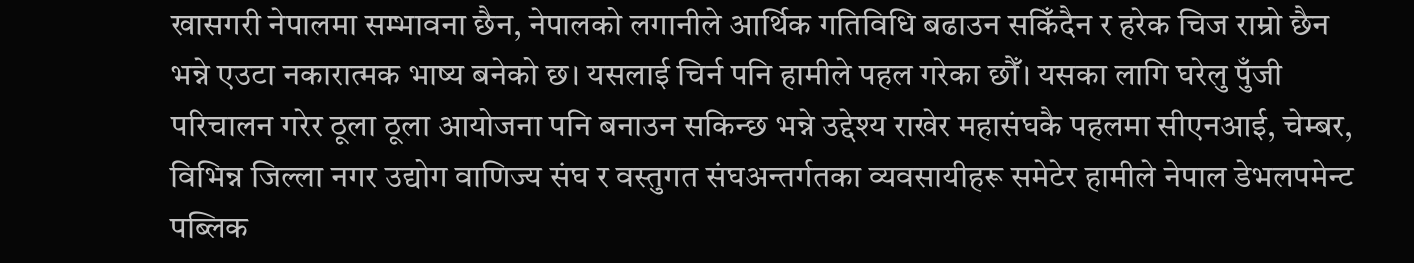खासगरी नेपालमा सम्भावना छैन, नेपालको लगानीले आर्थिक गतिविधि बढाउन सकिँदैन र हरेक चिज राम्रो छैन भन्ने एउटा नकारात्मक भाष्य बनेको छ। यसलाई चिर्न पनि हामीले पहल गरेका छौँ। यसका लागि घरेलु पुँजी परिचालन गरेर ठूला ठूला आयोजना पनि बनाउन सकिन्छ भन्ने उद्देश्य राखेर महासंघकै पहलमा सीएनआई, चेम्बर, विभिन्न जिल्ला नगर उद्योग वाणिज्य संघ र वस्तुगत संघअन्तर्गतका व्यवसायीहरू समेटेर हामीले नेपाल डेभलपमेन्ट पब्लिक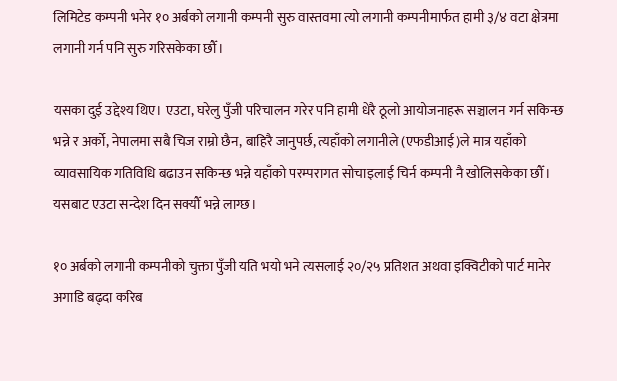लिमिटेड कम्पनी भनेर १० अर्बको लगानी कम्पनी सुरु वास्तवमा त्यो लगानी कम्पनीमार्फत हामी ३/४ वटा क्षेत्रमा लगानी गर्न पनि सुरु गरिसकेका छौँ।

यसका दुई उद्देश्य थिए। एउटा, घरेलु पुँजी परिचालन गरेर पनि हामी धेरै ठूलो आयोजनाहरू सञ्चालन गर्न सकिन्छ भन्ने र अर्को, नेपालमा सबै चिज राम्रो छैन, बाहिरै जानुपर्छ, त्यहाँको लगानीले (एफडीआई)ले मात्र यहाँको व्यावसायिक गतिविधि बढाउन सकिन्छ भन्ने यहाँको परम्परागत सोचाइलाई चिर्न कम्पनी नै खोलिसकेका छौँ। यसबाट एउटा सन्देश दिन सक्यौँ भन्ने लाग्छ।

१० अर्बको लगानी कम्पनीको चुक्ता पुँजी यति भयो भने त्यसलाई २०/२५ प्रतिशत अथवा इक्विटीको पार्ट मानेर अगाडि बढ्दा करिब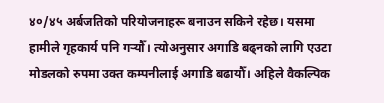४०/४५ अर्बजतिको परियोजनाहरू बनाउन सकिने रहेछ। यसमा हामीले गृहकार्य पनि गर्‍यौँ। त्योअनुसार अगाडि बढ्नको लागि एउटा मोडलको रुपमा उक्त कम्पनीलाई अगाडि बढायौँ। अहिले वैकल्पिक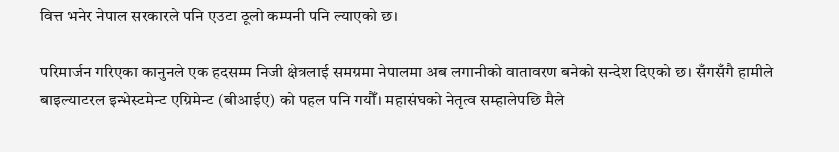वित्त भनेर नेपाल सरकारले पनि एउटा ठूलो कम्पनी पनि ल्याएको छ।

परिमार्जन गरिएका कानुनले एक हदसम्म निजी क्षेत्रलाई समग्रमा नेपालमा अब लगानीको वातावरण बनेको सन्देश दिएको छ। सँगसँगै हामीले बाइल्याटरल इन्भेस्टमेन्ट एग्रिमेन्ट (बीआईए) को पहल पनि गयौँ। महासंघको नेतृत्व सम्हालेपछि मैले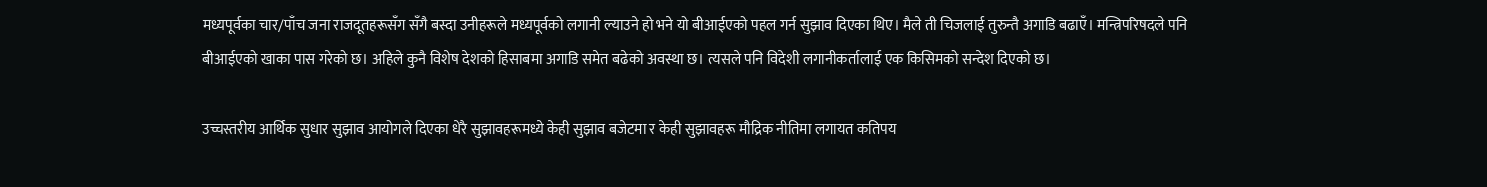मध्यपूर्वका चार/पाँच जना राजदूतहरूसँग सँगै बस्दा उनीहरूले मध्यपूर्वको लगानी ल्याउने हो भने यो बीआईएको पहल गर्न सुझाव दिएका थिए। मैले ती चिजलाई तुरुन्तै अगाडि बढाएँ। मन्त्रिपरिषदले पनि बीआईएको खाका पास गरेको छ। अहिले कुनै विशेष देशको हिसाबमा अगाडि समेत बढेको अवस्था छ। त्यसले पनि विदेशी लगानीकर्तालाई एक किसिमको सन्देश दिएको छ।

उच्चस्तरीय आर्थिक सुधार सुझाव आयोगले दिएका धेरै सुझावहरूमध्ये केही सुझाव बजेटमा र केही सुझावहरू मौद्रिक नीतिमा लगायत कतिपय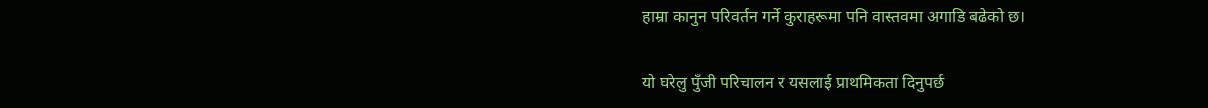हाम्रा कानुन परिवर्तन गर्ने कुराहरूमा पनि वास्तवमा अगाडि बढेको छ।

यो घरेलु पुँजी परिचालन र यसलाई प्राथमिकता दिनुपर्छ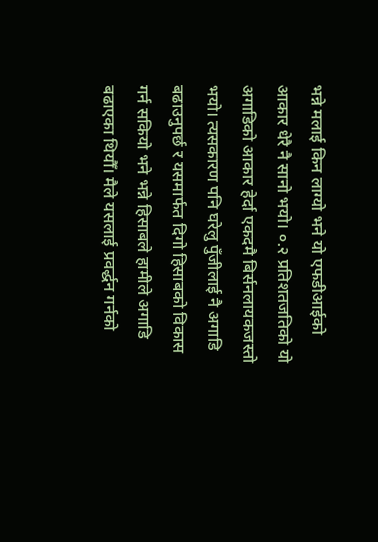भन्ने मलाई किन लाग्यो भने यो एफडीआईको आकार धेरै नै सानो भयो। ०.२ प्रतिशतजतिको यो अगाडिको आकार हेर्दा एकदमै बिर्सनलायकजस्तो भयो। त्यसकारण पनि घरेलु पुँजीलाई नै अगाडि बढाउनुपर्छ र यसमार्फत दिगो हिसाबको विकास गर्न सकियो भने भन्ने हिसाबले हामीले अगाडि बढाएका थियौँ। मैले यसलाई प्रवर्द्धन गर्नको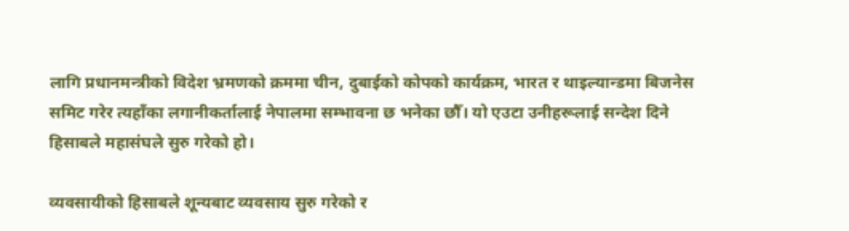लागि प्रधानमन्त्रीको विदेश भ्रमणको क्रममा चीन, दुबाईको कोपको कार्यक्रम, भारत र थाइल्यान्डमा बिजनेस समिट गरेर त्यहाँका लगानीकर्तालाई नेपालमा सम्भावना छ भनेका छौँ। यो एउटा उनीहरूलाई सन्देश दिने हिसाबले महासंघले सुरु गरेको हो।

व्यवसायीको हिसाबले शून्यबाट व्यवसाय सुरु गरेको र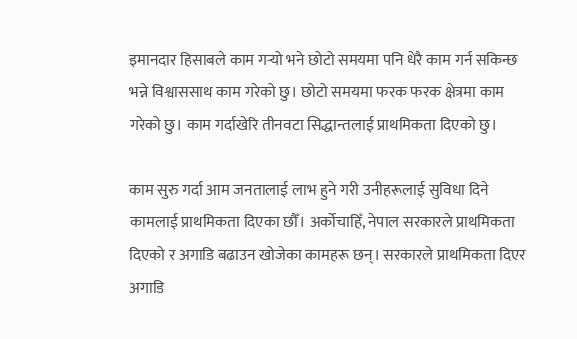इमानदार हिसाबले काम गर्‍यो भने छोटो समयमा पनि धेरै काम गर्न सकिन्छ भन्ने विश्वाससाथ काम गरेको छु। छोटो समयमा फरक फरक क्षेत्रमा काम गरेको छु। काम गर्दाखेरि तीनवटा सिद्धान्तलाई प्राथमिकता दिएको छु।

काम सुरु गर्दा आम जनतालाई लाभ हुने गरी उनीहरूलाई सुविधा दिने कामलाई प्राथमिकता दिएका छौँ। अर्कोचाहिँ, नेपाल सरकारले प्राथमिकता दिएको र अगाडि बढाउन खोजेका कामहरू छन्। सरकारले प्राथमिकता दिएर अगाडि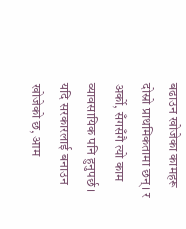बढाउन खोजेका कामहरू दोस्रो प्राथमिकतामा छन्। र अर्को, सँगसँगै त्यो काम व्यावसायिक पनि हुनुपर्छ। यदि सरकारलाई बनाउन खोजेको छ, आम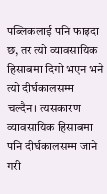पब्लिकलाई पनि फाइदा छ, तर त्यो व्यावसायिक हिसाबमा दिगो भएन भने त्यो दीर्घकालसम्म चल्दैन। त्यसकारण व्यावसायिक हिसाबमा पनि दीर्घकालसम्म जाने गरी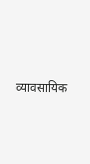व्यावसायिक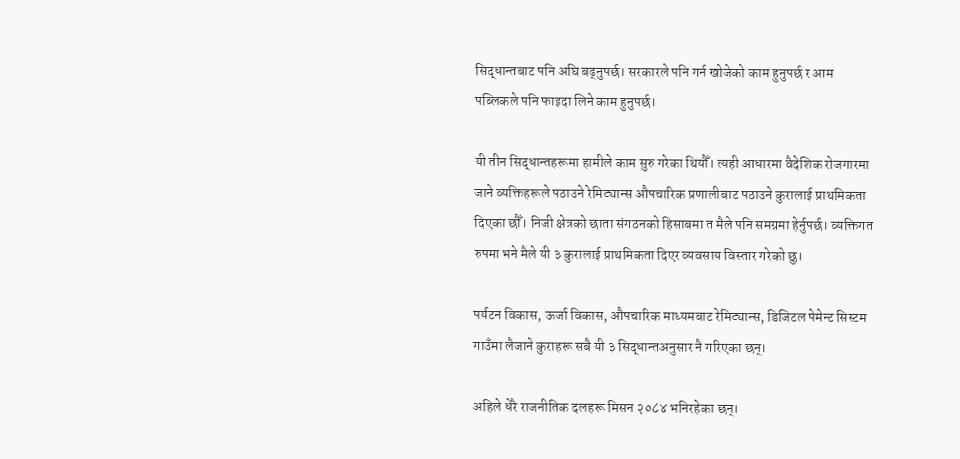सिद्धान्तबाट पनि अघि बढ्नुपर्छ। सरकारले पनि गर्न खोजेको काम हुनुपर्छ र आम पब्लिकले पनि फाइदा लिने काम हुनुपर्छ।

यी तीन सिद्धान्तहरूमा हामीले काम सुरु गरेका थियौँ। त्यही आधारमा वैदेशिक रोजगारमा जाने व्यक्तिहरूले पठाउने रेमिट्यान्स औपचारिक प्रणालीबाट पठाउने कुरालाई प्राथमिकता दिएका छौँ। निजी क्षेत्रको छाता संगठनको हिसाबमा त मैले पनि समग्रमा हेर्नुपर्छ। व्यक्तिगत रुपमा भने मैले यी ३ कुरालाई प्राथमिकता दिएर व्यवसाय विस्तार गरेको छु।

पर्यटन विकास, ऊर्जा विकास, औपचारिक माध्यमबाट रेमिट्यान्स, डिजिटल पेमेन्ट सिस्टम गाउँमा लैजाने कुराहरू सबै यी ३ सिद्धान्तअनुसार नै गरिएका छन्।

अहिले धेरै राजनीतिक दलहरू मिसन २०८४ भनिरहेका छन्।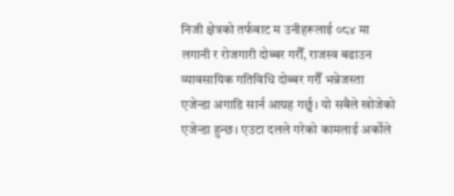निजी क्षेत्रको तर्फबाट म उनीहरूलाई ०८४ मा लगानी र रोजगारी दोब्बर गरौँ, राजस्व बढाउन व्यावसायिक गतिविधि दोब्बर गरौँ भन्नेजस्ता एजेन्डा अगाडि सार्न आग्रह गर्छु। यो सबैले खोजेको एजेन्डा हुन्छ। एउटा दलले गरेको कामलाई अर्कोले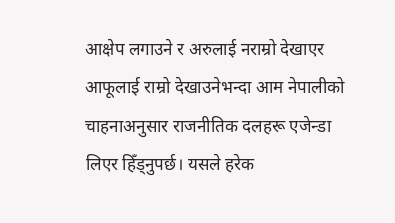आक्षेप लगाउने र अरुलाई नराम्रो देखाएर आफूलाई राम्रो देखाउनेभन्दा आम नेपालीको चाहनाअनुसार राजनीतिक दलहरू एजेन्डा लिएर हिँड्नुपर्छ। यसले हरेक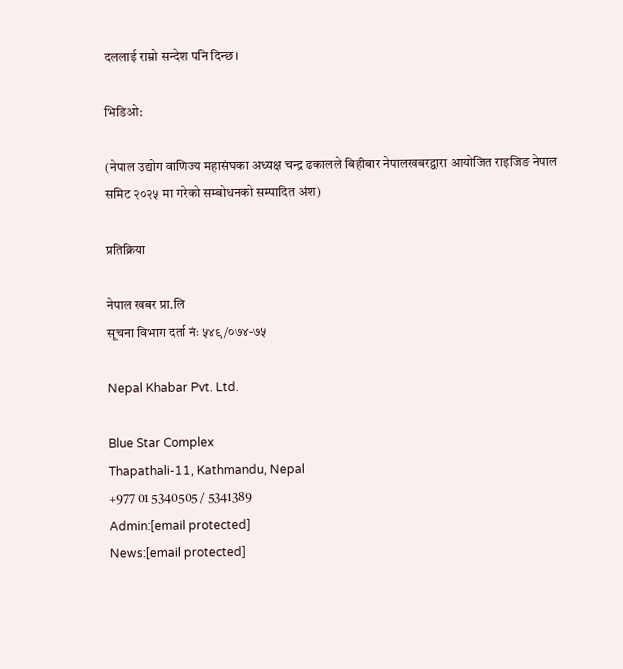दललाई राम्रो सन्देश पनि दिन्छ।

भिडिओ:

(नेपाल उद्योग वाणिज्य महासंघका अध्यक्ष चन्द्र ढकालले बिहीबार नेपालखबरद्वारा आयोजित राइजिङ नेपाल समिट २०२५ मा गरेको सम्बोधनको सम्पादित अंश)

प्रतिक्रिया

नेपाल खबर प्रा.लि
सूचना विभाग दर्ता नंः ५४९/०७४-७५

Nepal Khabar Pvt. Ltd.

Blue Star Complex
Thapathali-11, Kathmandu, Nepal
+977 01 5340505 / 5341389
Admin:[email protected]
News:[email protected]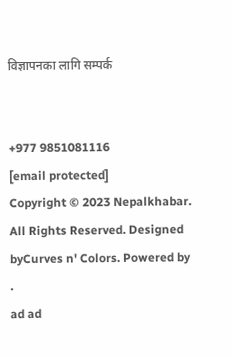विज्ञापनका लागि सम्पर्क


+977 9851081116
[email protected]
Copyright © 2023 Nepalkhabar. All Rights Reserved. Designed byCurves n' Colors. Powered by .
ad ad